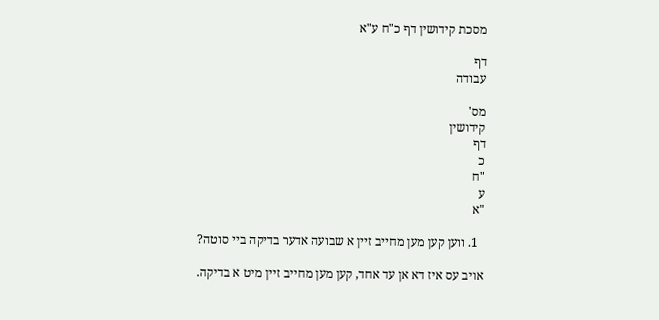מסכת קידושין דף כ"ח ע"א

דף
עבודה

מס'
קידושין
דף
כ
"ח
ע
"א

  1. ווען קען מען מחייב זיין א שבועה אדער בדיקה ביי סוטה?

אויב עס איז דא אן עד אחד, קען מען מחייב זיין מיט א בדיקה.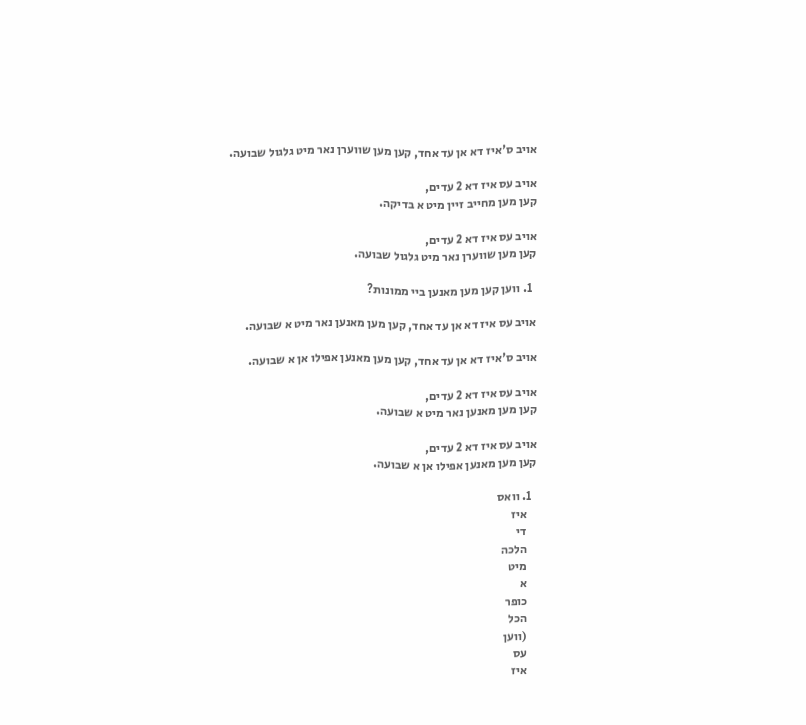אויב ס'איז דא אן עד אחד, קען מען שווערן נאר מיט גלגול שבועה.

אויב עס איז דא 2 עדים,
קען מען מחייב זיין מיט א בדיקה.

אויב עס איז דא 2 עדים,
קען מען שווערן נאר מיט גלגול שבועה.

  1. ווען קען מען מאנען ביי ממונות?

אויב עס איז דא אן עד אחד, קען מען מאנען נאר מיט א שבועה.

אויב ס'איז דא אן עד אחד, קען מען מאנען אפילו אן א שבועה.

אויב עס איז דא 2 עדים,
קען מען מאנען נאר מיט א שבועה.

אויב עס איז דא 2 עדים,
קען מען מאנען אפילו אן א שבועה.

  1. וואס
    איז
    די
    הלכה
    מיט
    א
    כופר
    הכל
    (ווען
    עס
    איז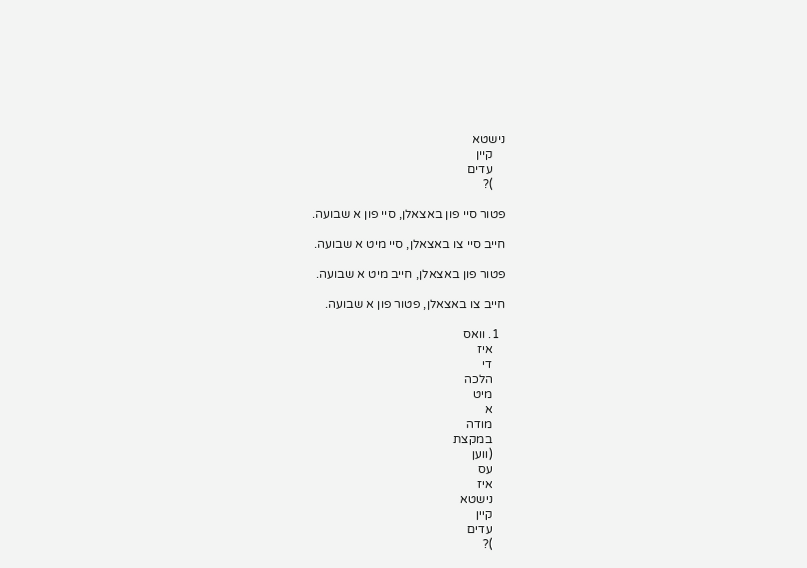נישטא
    קיין
    עדים
    )?

פטור סיי פון באצאלן, סיי פון א שבועה.

חייב סיי צו באצאלן, סיי מיט א שבועה.

פטור פון באצאלן, חייב מיט א שבועה.

חייב צו באצאלן, פטור פון א שבועה.

  1. וואס
    איז
    די
    הלכה
    מיט
    א
    מודה
    במקצת
    (ווען
    עס
    איז
    נישטא
    קיין
    עדים
    )?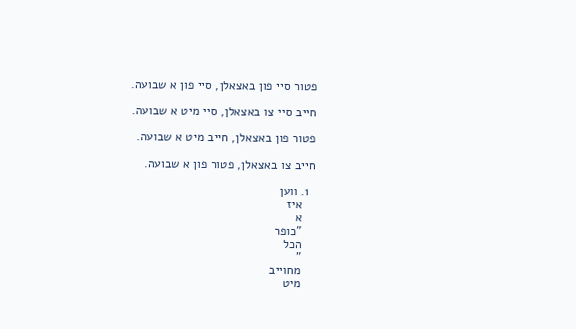פטור סיי פון באצאלן, סיי פון א שבועה.

חייב סיי צו באצאלן, סיי מיט א שבועה.

פטור פון באצאלן, חייב מיט א שבועה.

חייב צו באצאלן, פטור פון א שבועה.

  1. ווען
    איז
    א
    "כופר
    הכל
    "
    מחוייב
    מיט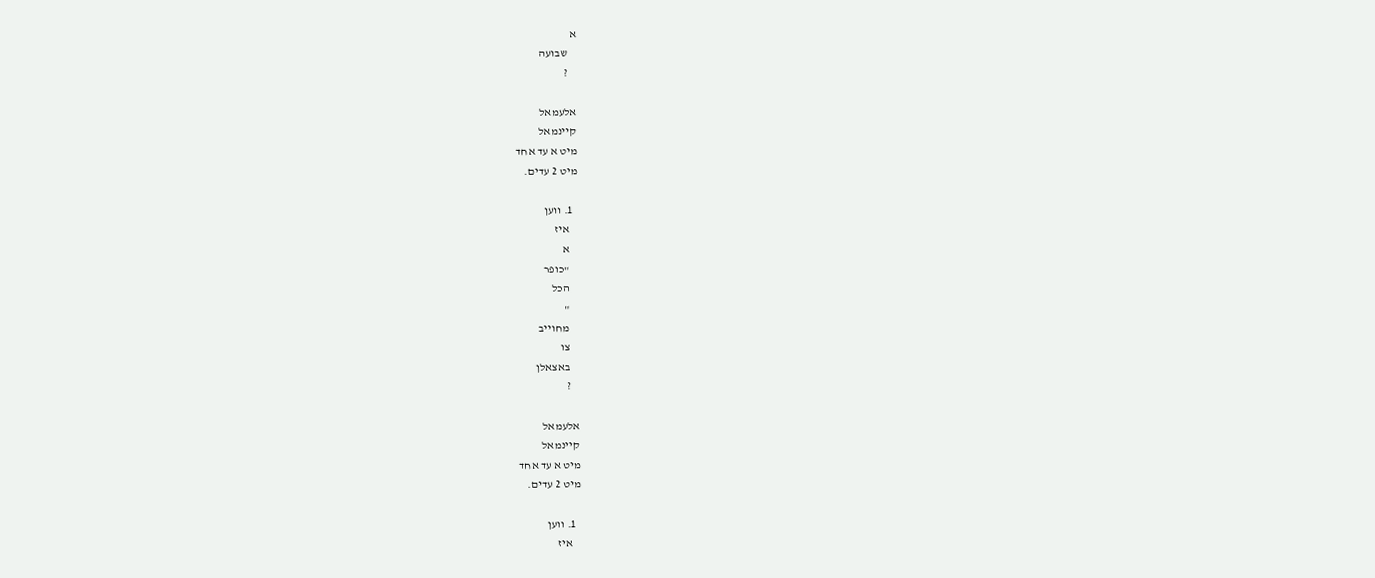א
    שבועה
    ?

אלעמאל
קיינמאל
מיט א עד אחד
מיט 2 עדים.

  1. ווען
    איז
    א
    "כופר
    הכל
    "
    מחוייב
    צו
    באצאלן
    ?

אלעמאל
קיינמאל
מיט א עד אחד
מיט 2 עדים.

  1. ווען
    איז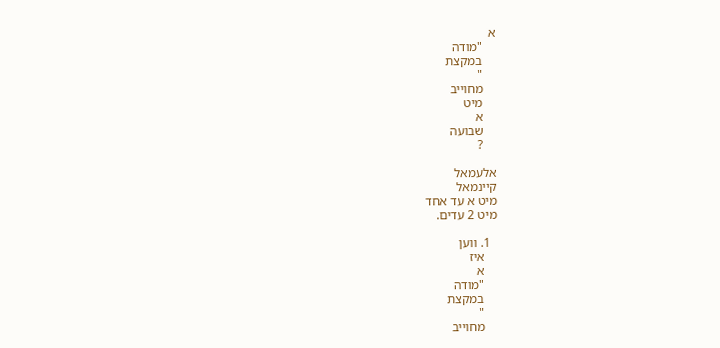א
    "מודה
    במקצת
    "
    מחוייב
    מיט
    א
    שבועה
    ?

אלעמאל
קיינמאל
מיט א עד אחד
מיט 2 עדים.

  1. ווען
    איז
    א
    "מודה
    במקצת
    "
    מחוייב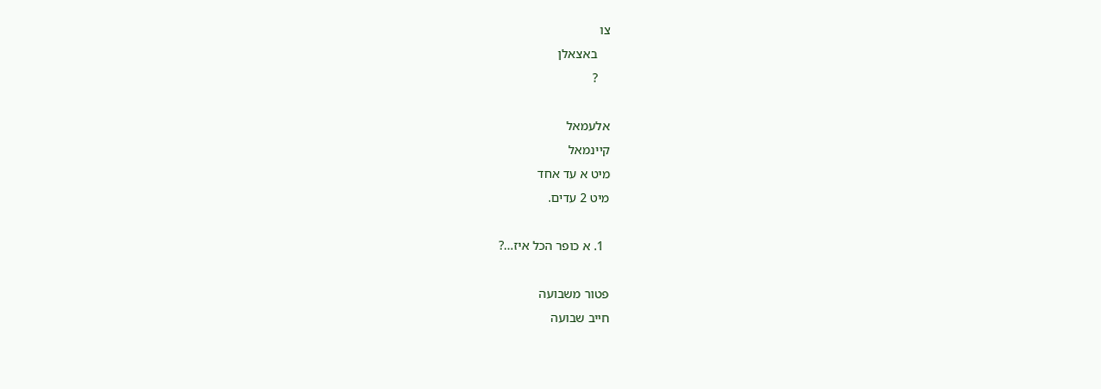צו
    באצאלן
    ?

אלעמאל
קיינמאל
מיט א עד אחד
מיט 2 עדים.

  1. א כופר הכל איז…?

פטור משבועה
חייב שבועה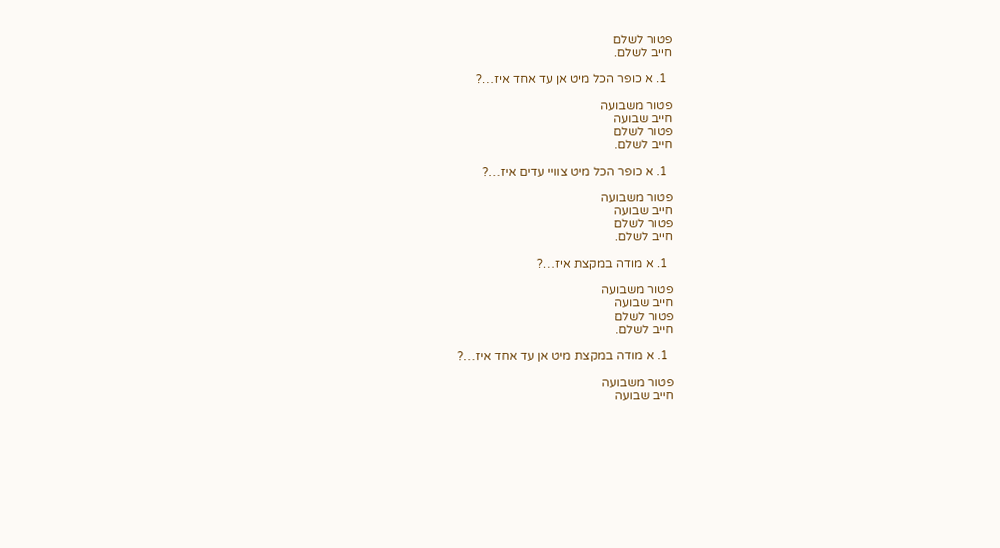פטור לשלם
חייב לשלם.

  1. א כופר הכל מיט אן עד אחד איז…?

פטור משבועה
חייב שבועה
פטור לשלם
חייב לשלם.

  1. א כופר הכל מיט צוויי עדים איז…?

פטור משבועה
חייב שבועה
פטור לשלם
חייב לשלם.

  1. א מודה במקצת איז…?

פטור משבועה
חייב שבועה
פטור לשלם
חייב לשלם.

  1. א מודה במקצת מיט אן עד אחד איז…?

פטור משבועה
חייב שבועה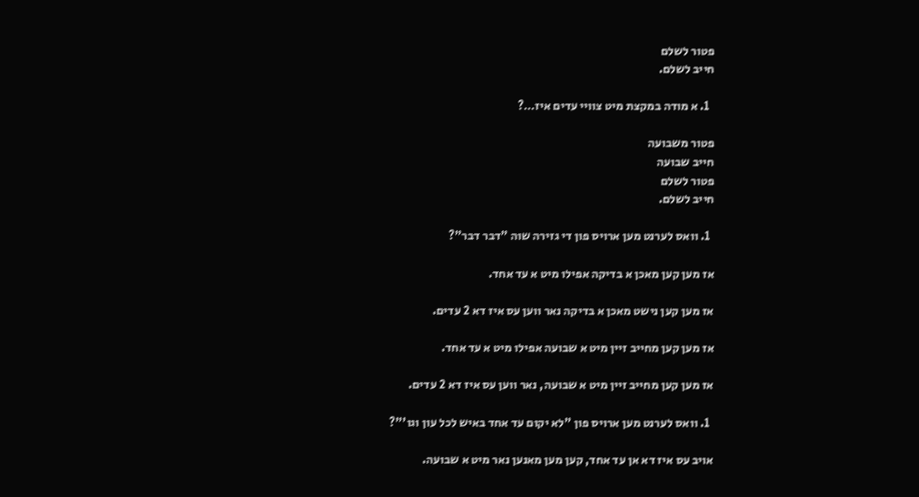פטור לשלם
חייב לשלם.

  1. א מודה במקצת מיט צוויי עדים איז…?

פטור משבועה
חייב שבועה
פטור לשלם
חייב לשלם.

  1. וואס לערנט מען ארויס פון די גזירה שוה "דבר דבר"?

אז מען קען מאכן א בדיקה אפילו מיט א עד אחד.

אז מען קען נישט מאכן א בדיקה נאר ווען עס איז דא 2 עדים.

אז מען קען מחייב זיין מיט א שבועה אפילו מיט א עד אחד.

אז מען קען מחייב זיין מיט א שבועה, נאר ווען עס איז דא 2 עדים.

  1. וואס לערנט מען ארויס פון "לא יקום עד אחד באיש לכל עון וגו'"?

אויב עס איז דא אן עד אחד, קען מען מאנען נאר מיט א שבועה.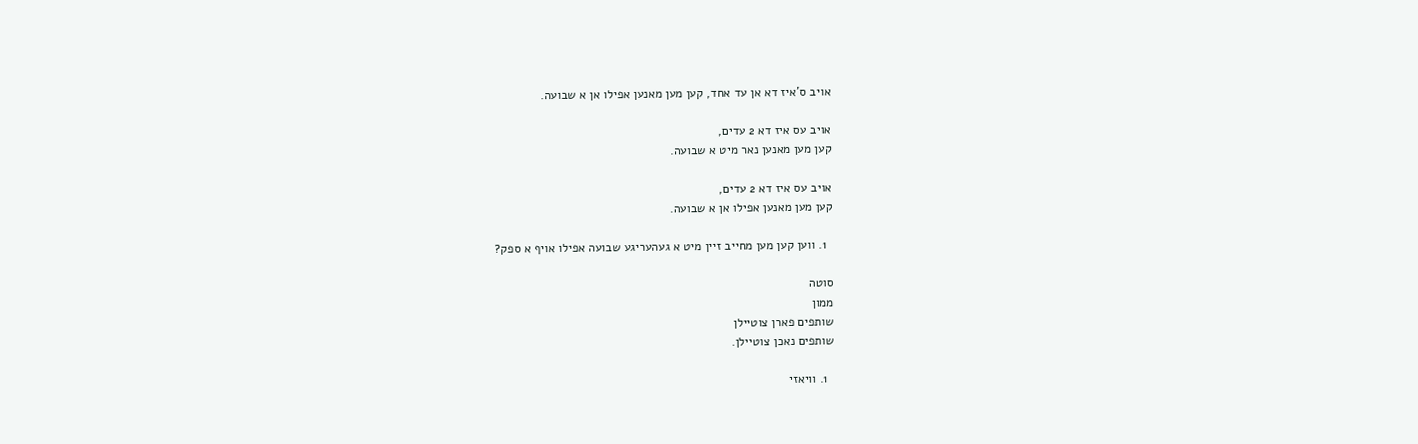אויב ס'איז דא אן עד אחד, קען מען מאנען אפילו אן א שבועה.

אויב עס איז דא 2 עדים,
קען מען מאנען נאר מיט א שבועה.

אויב עס איז דא 2 עדים,
קען מען מאנען אפילו אן א שבועה.

  1. ווען קען מען מחייב זיין מיט א געהעריגע שבועה אפילו אויף א ספק?

סוטה
ממון
שותפים פארן צוטיילן
שותפים נאכן צוטיילן.

  1. וויאזי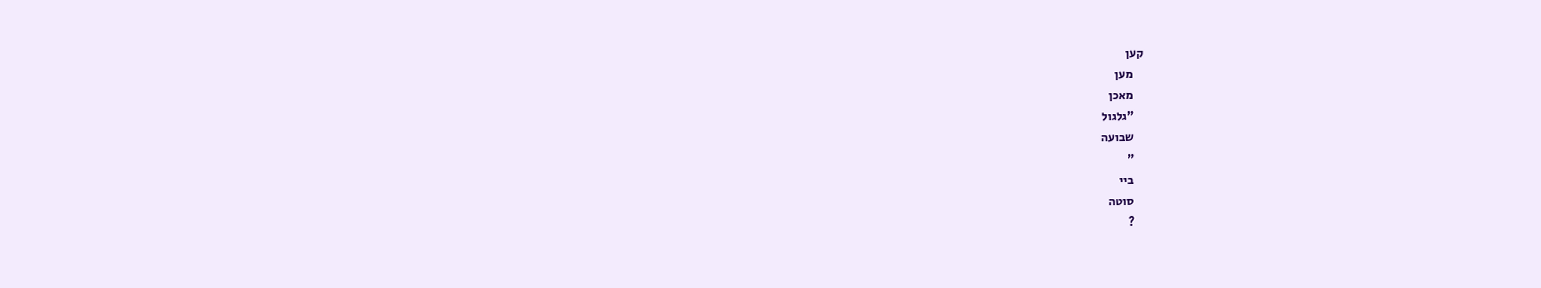קען
    מען
    מאכן
    "גלגול
    שבועה
    "
    ביי
    סוטה
    ?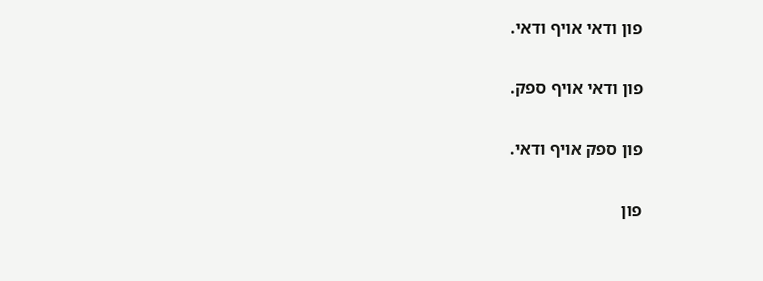פון ודאי אויף ודאי.

פון ודאי אויף ספק.

פון ספק אויף ודאי.

פון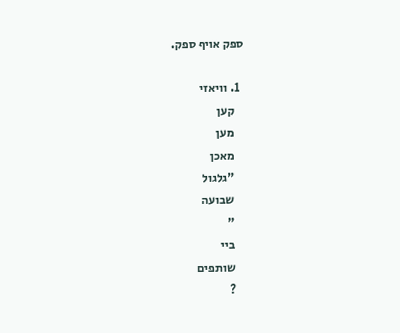ספק אויף ספק.

  1. וויאזי
    קען
    מען
    מאכן
    "גלגול
    שבועה
    "
    ביי
    שותפים
    ?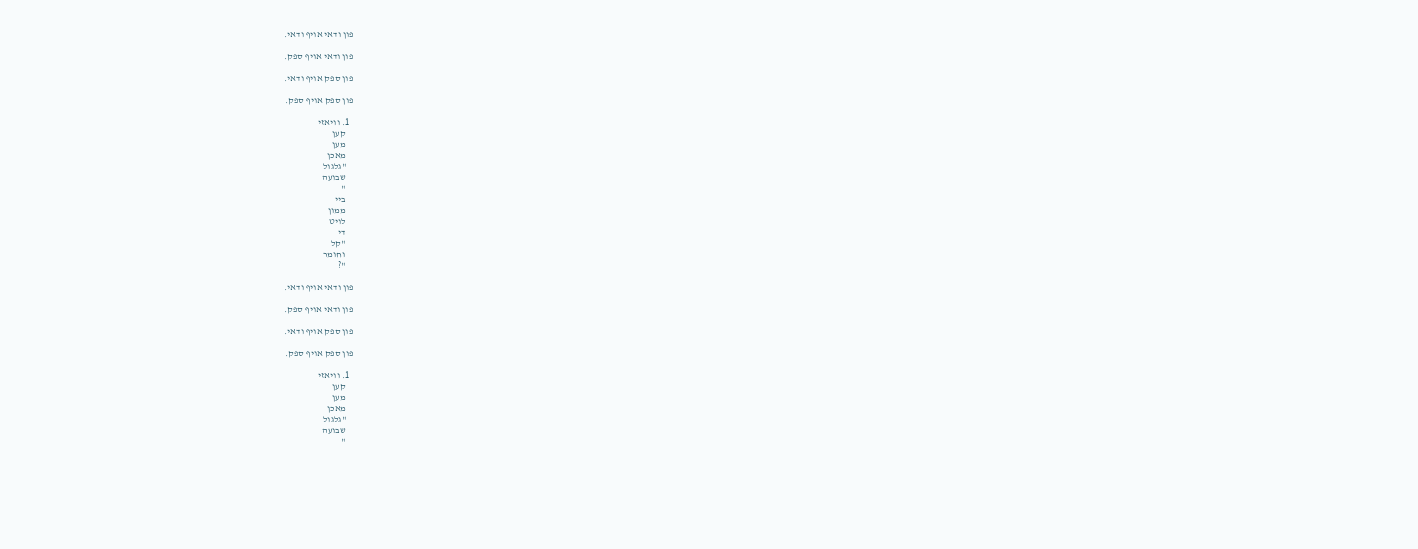פון ודאי אויף ודאי.

פון ודאי אויף ספק.

פון ספק אויף ודאי.

פון ספק אויף ספק.

  1. וויאזי
    קען
    מען
    מאכן
    "גלגול
    שבועה
    "
    ביי
    ממון
    לויט
    די
    "קל
    וחומר
    "?

פון ודאי אויף ודאי.

פון ודאי אויף ספק.

פון ספק אויף ודאי.

פון ספק אויף ספק.

  1. וויאזי
    קען
    מען
    מאכן
    "גלגול
    שבועה
    "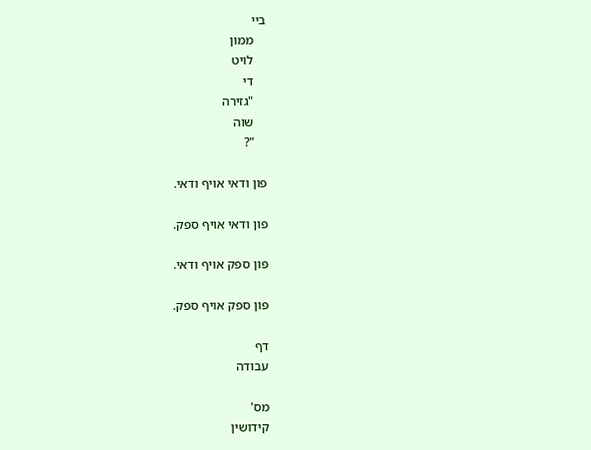ביי
    ממון
    לויט
    די
    "גזירה
    שוה
    "?

פון ודאי אויף ודאי.

פון ודאי אויף ספק.

פון ספק אויף ודאי.

פון ספק אויף ספק.

דף
עבודה

מס'
קידושין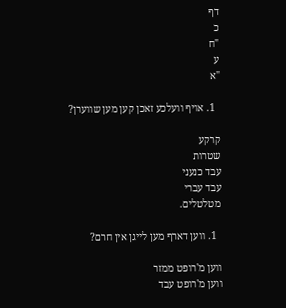דף
כ
"ח
ע
"א

  1. אויף וועלכע זאכן קען מען שווערן?

קרקע
שטרות
עבד כנעני
עבד עברי
מטלטלים.

  1. ווען דארף מען לייגן אין חרם?

ווען מ'רופט ממזר
ווען מ'רופט עבד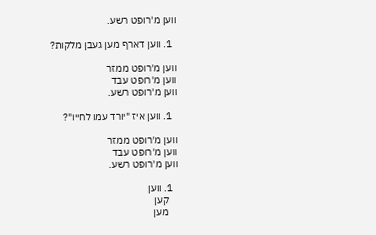ווען מ'רופט רשע.

  1. ווען דארף מען געבן מלקות?

ווען מ'רופט ממזר
ווען מ'רופט עבד
ווען מ'רופט רשע.

  1. ווען איז "יורד עמו לחייו"?

ווען מ'רופט ממזר
ווען מ'רופט עבד
ווען מ'רופט רשע.

  1. ווען
    קען
    מען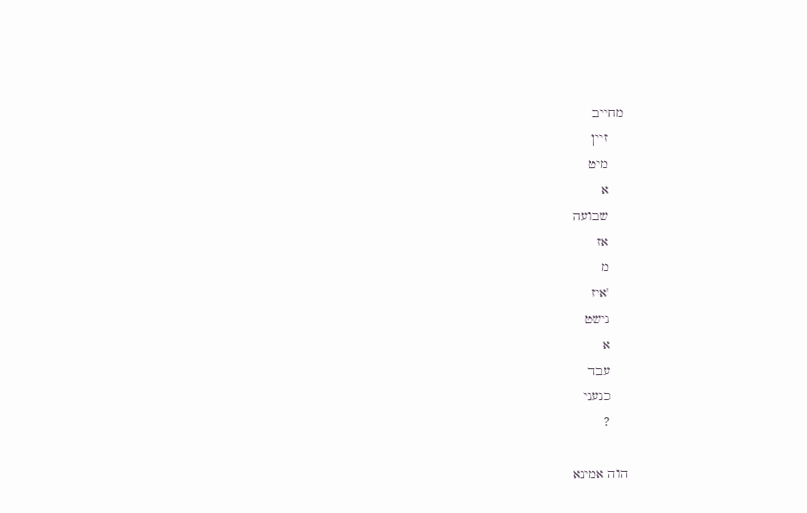מחייב
    זיין
    מיט
    א
    שבועה
    אז
    מ
    'איז
    נישט
    א
    עבד
    כנעני
    ?

הוה אמינא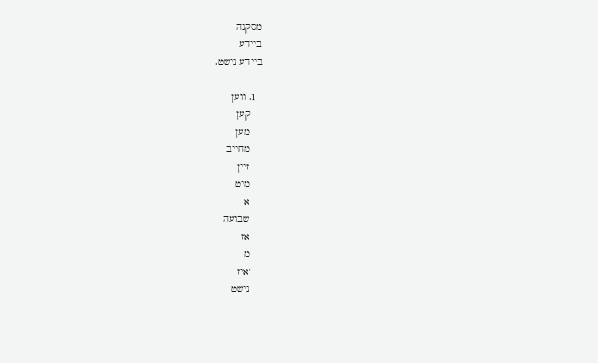מסקנה
ביידע
ביידע נישט.

  1. ווען
    קען
    מען
    מחייב
    זיין
    מיט
    א
    שבועה
    אז
    מ
    'איז
    נישט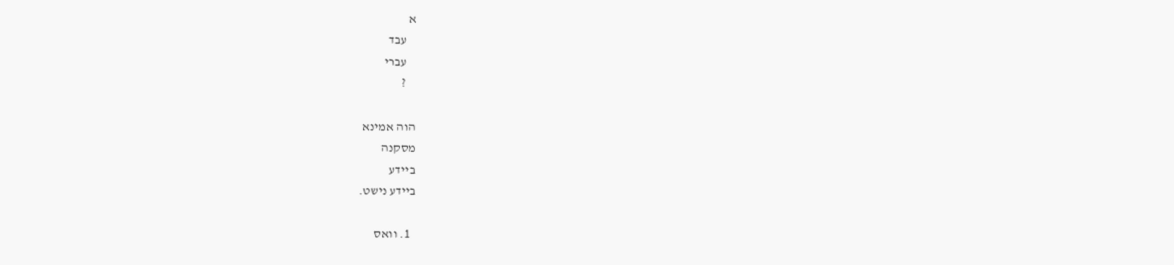א
    עבד
    עברי
    ?

הוה אמינא
מסקנה
ביידע
ביידע נישט.

  1. וואס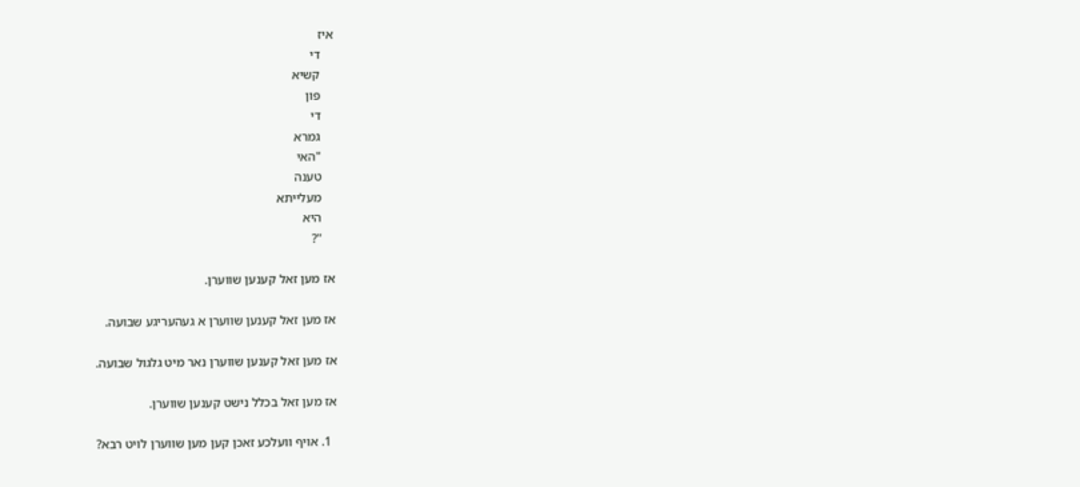איז
    די
    קשיא
    פון
    די
    גמרא
    "האי
    טענה
    מעלייתא
    היא
    "?

אז מען זאל קענען שווערן.

אז מען זאל קענען שווערן א געהעריגע שבועה.

אז מען זאל קענען שווערן נאר מיט גלגול שבועה.

אז מען זאל בכלל נישט קענען שווערן.

  1. אויף וועלכע זאכן קען מען שווערן לויט רבא?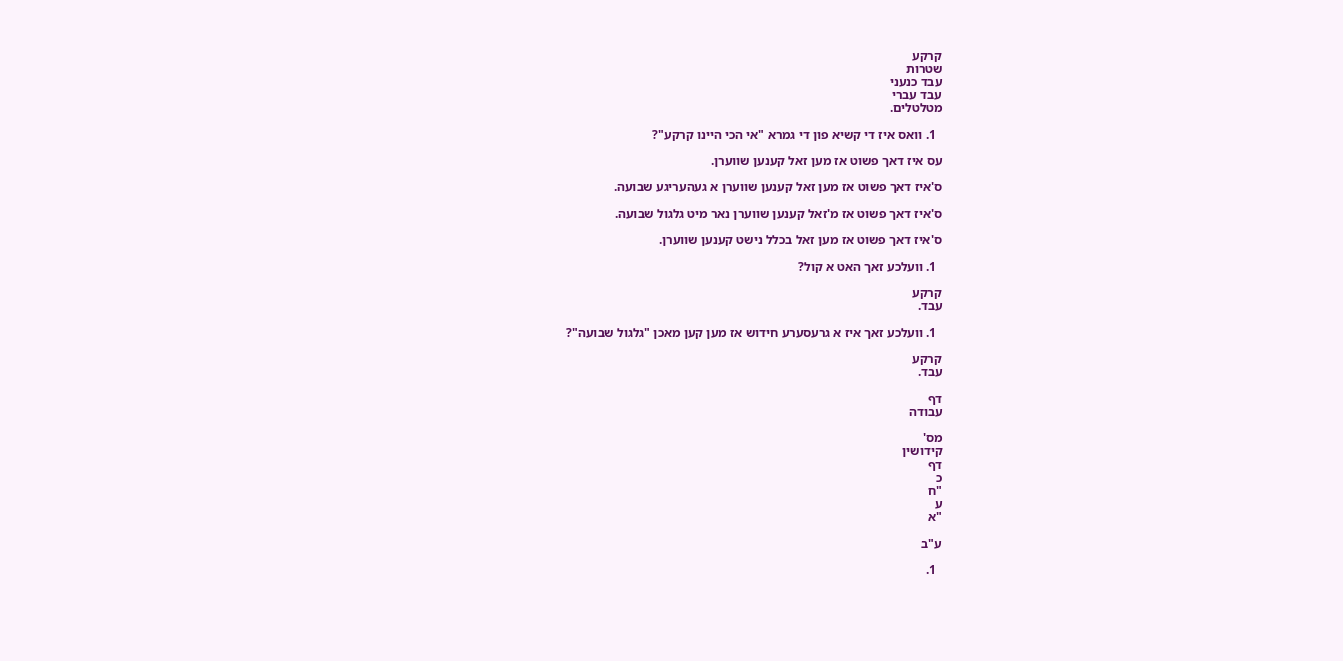קרקע
שטרות
עבד כנעני
עבד עברי
מטלטלים.

  1. וואס איז די קשיא פון די גמרא "אי הכי היינו קרקע"?

עס איז דאך פשוט אז מען זאל קענען שווערן.

ס'איז דאך פשוט אז מען זאל קענען שווערן א געהעריגע שבועה.

ס'איז דאך פשוט אז מ'זאל קענען שווערן נאר מיט גלגול שבועה.

ס'איז דאך פשוט אז מען זאל בכלל נישט קענען שווערן.

  1. וועלכע זאך האט א קול?

קרקע
עבד.

  1. וועלכע זאך איז א גרעסערע חידוש אז מען קען מאכן "גלגול שבועה"?

קרקע
עבד.

דף
עבודה

מס'
קידושין
דף
כ
"ח
ע
"א

ע"ב

  1.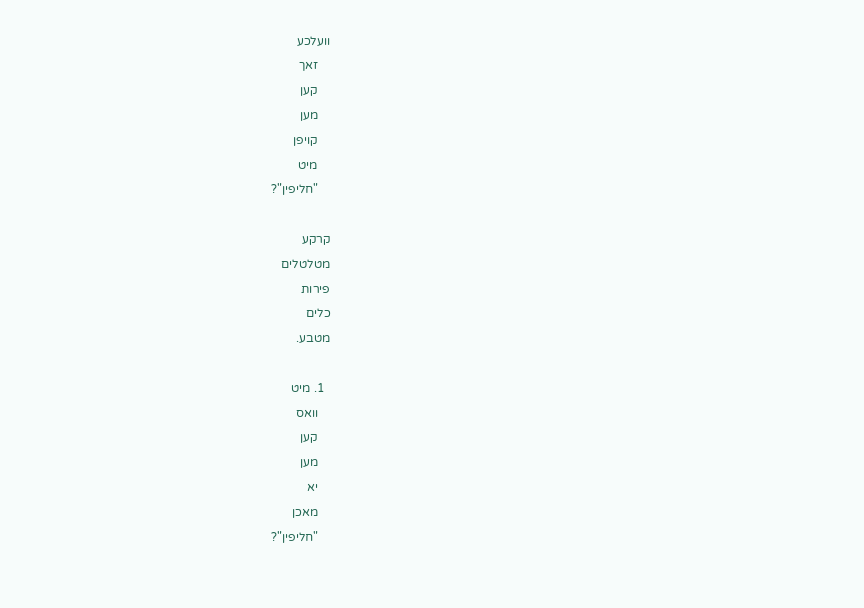וועלכע
    זאך
    קען
    מען
    קויפן
    מיט
    "חליפין"?

קרקע
מטלטלים
פירות
כלים
מטבע.

  1. מיט
    וואס
    קען
    מען
    יא
    מאכן
    "חליפין"?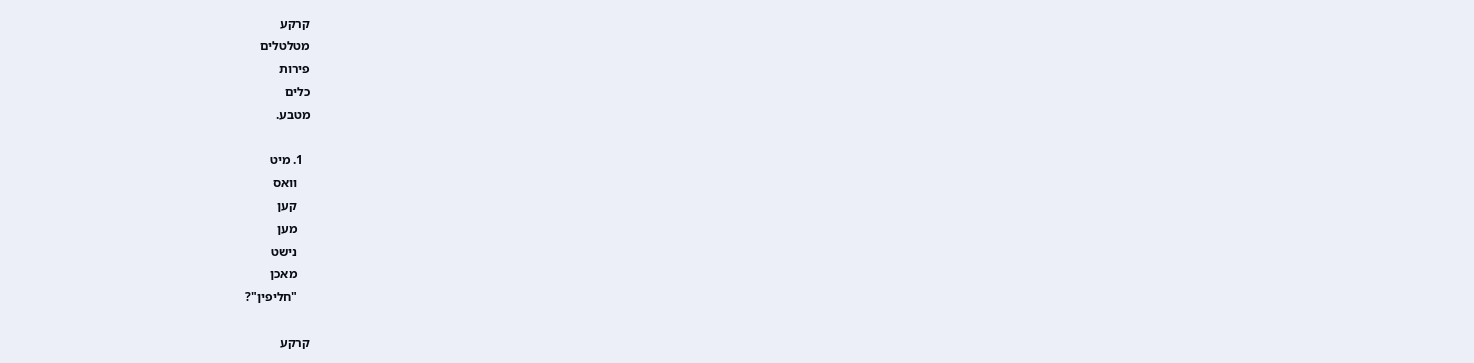קרקע
מטלטלים
פירות
כלים
מטבע.

  1. מיט
    וואס
    קען
    מען
    נישט
    מאכן
    "חליפין"?

קרקע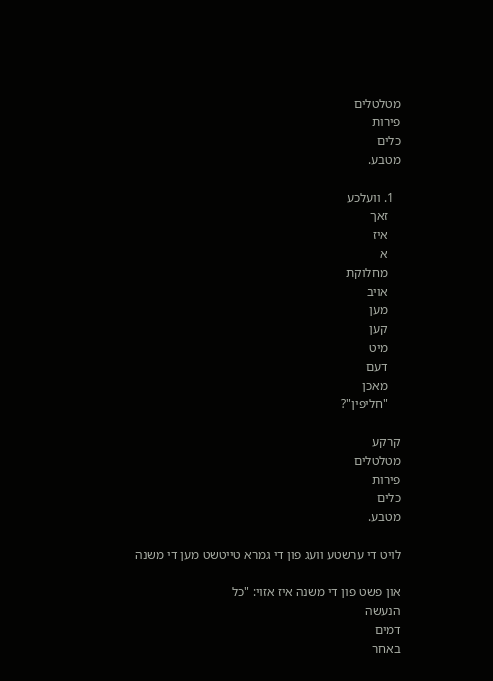מטלטלים
פירות
כלים
מטבע.

  1. וועלכע
    זאך
    איז
    א
    מחלוקת
    אויב
    מען
    קען
    מיט
    דעם
    מאכן
    "חליפין"?

קרקע
מטלטלים
פירות
כלים
מטבע.

לויט די ערשטע וועג פון די גמרא טייטשט מען די משנה

און פשט פון די משנה איז אזוי: "כל
הנעשה
דמים
באחר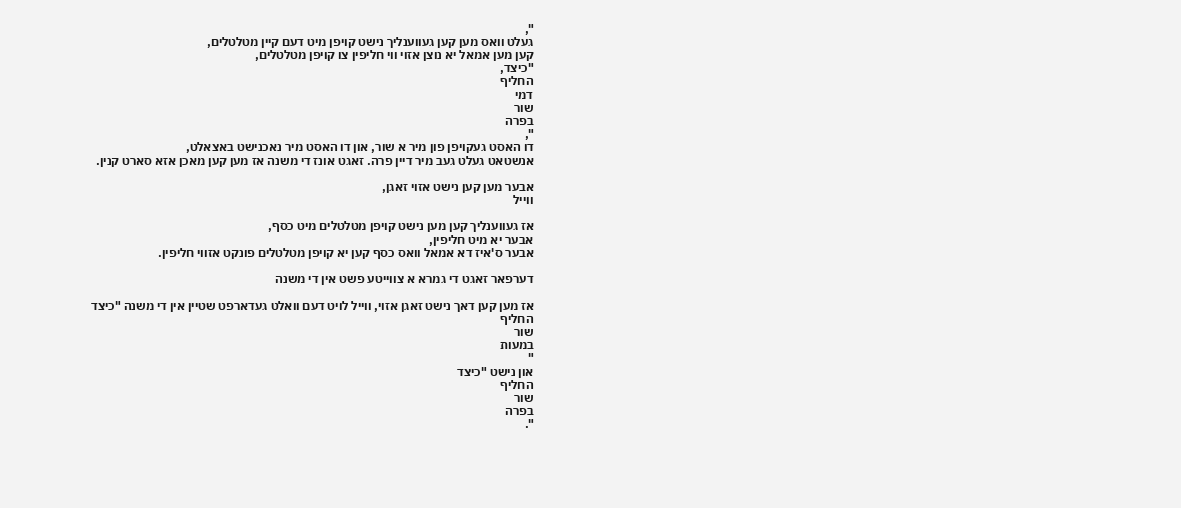",
געלט וואס מען קען געווענליך נישט קויפן מיט דעם קיין מטלטלים,
קען מען אמאל יא נוצן אזוי ווי חליפין צו קויפן מטלטלים,
"כיצד,
החליף
דמי
שור
בפרה
",
דו האסט געקויפן פון מיר א שור, און דו האסט מיר נאכנישט באצאלט,
אנשטאט געלט געב מיר דיין פרה. זאגט אונז די משנה אז מען קען מאכן אזא סארט קנין.

אבער מען קען נישט אזוי זאגן,
ווייל

אז געווענליך קען מען נישט קויפן מטלטלים מיט כסף,
אבער יא מיט חליפין,
אבער ס'איז דא אמאל וואס כסף קען יא קויפן מטלטלים פונקט אזווי חליפין.

דערפאר זאגט די גמרא א צווייטע פשט אין די משנה

אז מען קען דאך נישט זאגן אזוי, ווייל לויט דעם וואלט געדארפט שטיין אין די משנה "כיצד
החליף
שור
במעות
"
און נישט "כיצד
החליף
שור
בפרה
".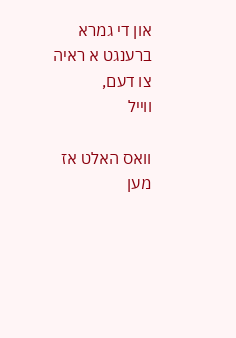און די גמרא ברענגט א ראיה צו דעם,
ווייל

וואס האלט אז מען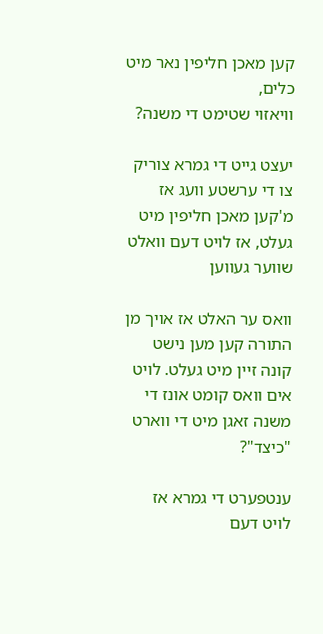קען מאכן חליפין נאר מיט כלים,
וויאזוי שטימט די משנה?

יעצט גייט די גמרא צוריק צו די ערשטע וועג אז מ'קען מאכן חליפין מיט געלט, אז לויט דעם וואלט שווער געווען

וואס ער האלט אז אויך מן התורה קען מען נישט קונה זיין מיט געלט. לויט אים וואס קומט אונז די משנה זאגן מיט די ווארט "כיצד"?

ענטפערט די גמרא אז לויט דעם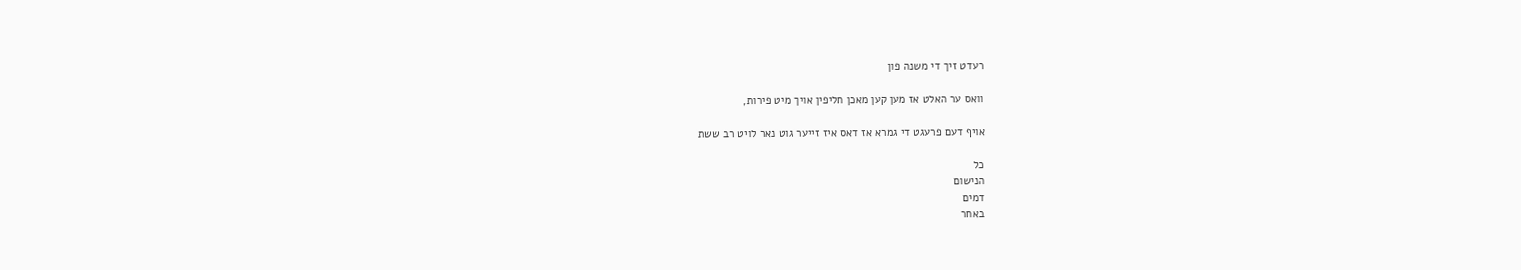רעדט זיך די משנה פון

וואס ער האלט אז מען קען מאכן חליפין אויך מיט פירות,

אויף דעם פרעגט די גמרא אז דאס איז זייער גוט נאר לויט רב ששת

כל
הנישום
דמים
באחר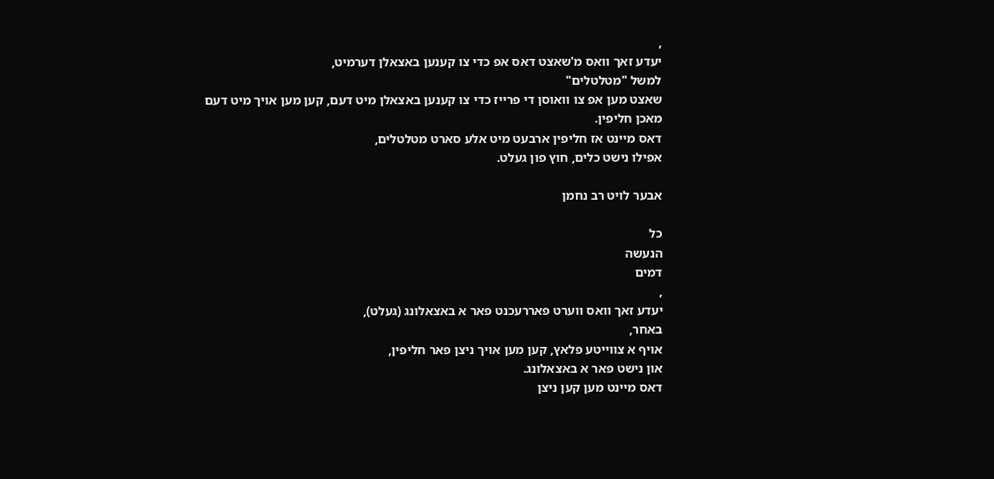,
יעדע זאך וואס מ'שאצט דאס אפ כדי צו קענען באצאלן דערמיט,
למשל "מטלטלים"
שאצט מען אפ צו וואוסן די פרייז כדי צו קענען באצאלן מיט דעם, קען מען אויך מיט דעם מאכן חליפין.
דאס מיינט אז חליפין ארבעט מיט אלע סארט מטלטלים,
אפילו נישט כלים, חוץ פון געלט.

אבער לויט רב נחמן

כל
הנעשה
דמים
,
יעדע זאך וואס ווערט פאררעכנט פאר א באצאלונג (געלט),
באחר,
אויף א צווייטע פלאץ, קען מען אויך ניצן פאר חליפין,
און נישט פאר א באצאלונג.
דאס מיינט מען קען ניצן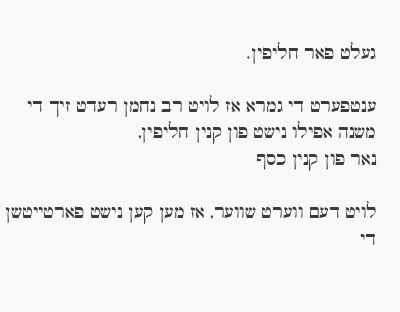געלט פאר חליפין.

ענטפערט די גמרא אז לויט רב נחמן רעדט זיך די משנה אפילו נישט פון קנין חליפין,
נאר פון קנין כסף

לויט דעם ווערט שווער, אז מען קען נישט פארטייטשן די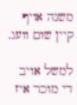משנה אויף קיין שום וועג.

למשל אויב די מוכר איז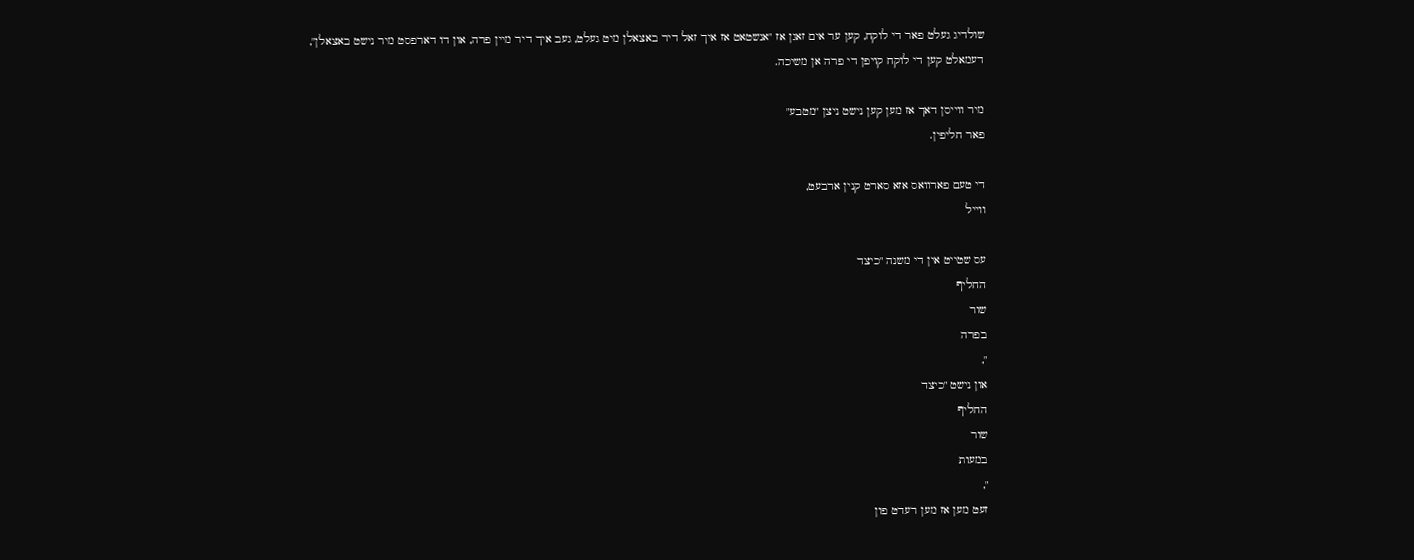שולדיג געלט פאר די לוקח, קען ער אים זאגן אז "אנשטאט אז איך זאל דיר באצאלן מיט געלט, געב איך דיר מיין פרה, און דו דארפסט מיר נישט באצאלן",
דעמאלט קען די לוקח קויפן די פרה אן משיכה.

מיר ווייסן דאך אז מען קען נישט ניצן "מטבע"
פאר חליפין.

די טעם פארוואס אזא סארט קנין ארבעט,
ווייל

עס שטייט אין די משנה "כיצד
החליף
שור
בפרה
",
און נישט "כיצד
החליף
שור
במעות
",
זעט מען אז מען רעדט פון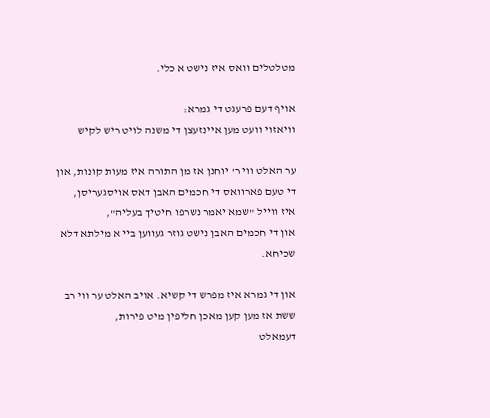מטלטלים וואס איז נישט א כלי.

אויף דעם פרעגט די גמרא:
וויאזוי וועט מען איינזעצן די משנה לויט ריש לקיש

ער האלט ווי ר' יוחנן אז מן התורה איז מעות קונות, און די טעם פארוואס די חכמים האבן דאס אויסגעריסן,
איז ווייל "שמא יאמר נשרפו חיטיך בעליה",
און די חכמים האבן נישט גוזר געווען ביי א מילתא דלא שכיחא.

און די גמרא איז מפרש די קשיא. אויב האלט ער ווי רב ששת אז מען קען מאכן חליפין מיט פירות,
דעמאלט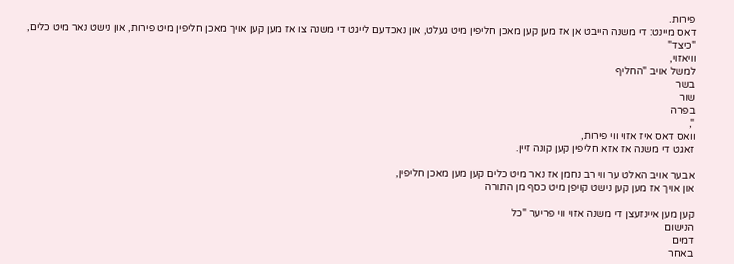פירות.
דאס מיינט: די משנה הייבט אן אז מען קען מאכן חליפין מיט געלט, און נאכדעם לייגט די משנה צו אז מען קען אויך מאכן חליפין מיט פירות, און נישט נאר מיט כלים,
"כיצד"
וויאזוי,
למשל אויב "החליף
בשר
שור
בפרה
",
וואס דאס איז אזוי ווי פירות,
זאגט די משנה אז אזא חליפין קען קונה זיין.

אבער אויב האלט ער ווי רב נחמן אז נאר מיט כלים קען מען מאכן חליפין,
און אויך אז מען קען נישט קויפן מיט כסף מן התורה

קען מען איינזעצן די משנה אזוי ווי פריער "כל
הנישום
דמים
באחר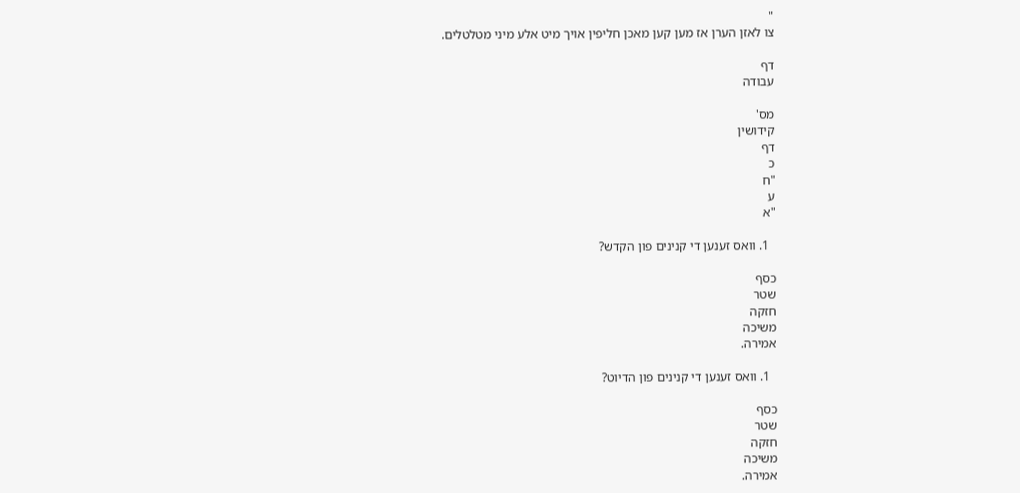"
צו לאזן הערן אז מען קען מאכן חליפין אויך מיט אלע מיני מטלטלים.

דף
עבודה

מס'
קידושין
דף
כ
"ח
ע
"א

  1. וואס זענען די קנינים פון הקדש?

כסף
שטר
חזקה
משיכה
אמירה.

  1. וואס זענען די קנינים פון הדיוט?

כסף
שטר
חזקה
משיכה
אמירה.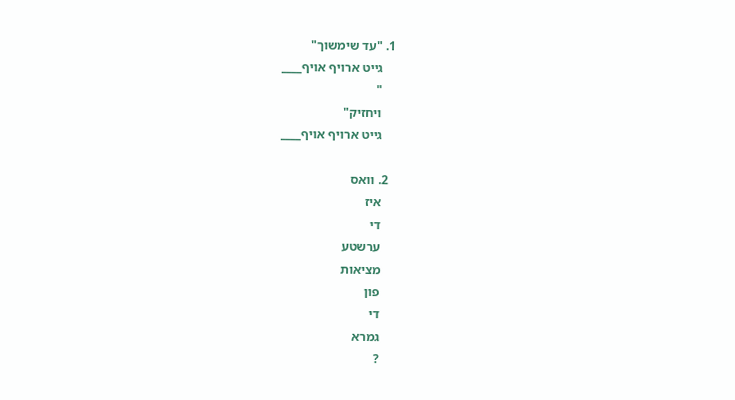1. "עד שימשוך"
    גייט ארויף אויף____
    "
    ויחזיק"
    גייט ארויף אויף____

  2. וואס
    איז
    די
    ערשטע
    מציאות
    פון
    די
    גמרא
    ?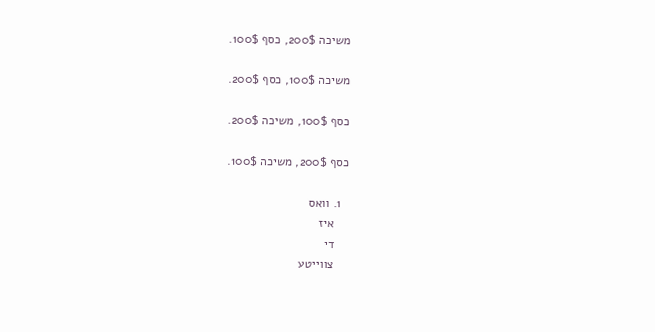משיכה 200$, כסף 100$.

משיכה 100$, כסף 200$.

כסף 100$, משיכה 200$.

כסף 200$, משיכה 100$.

  1. וואס
    איז
    די
    צווייטע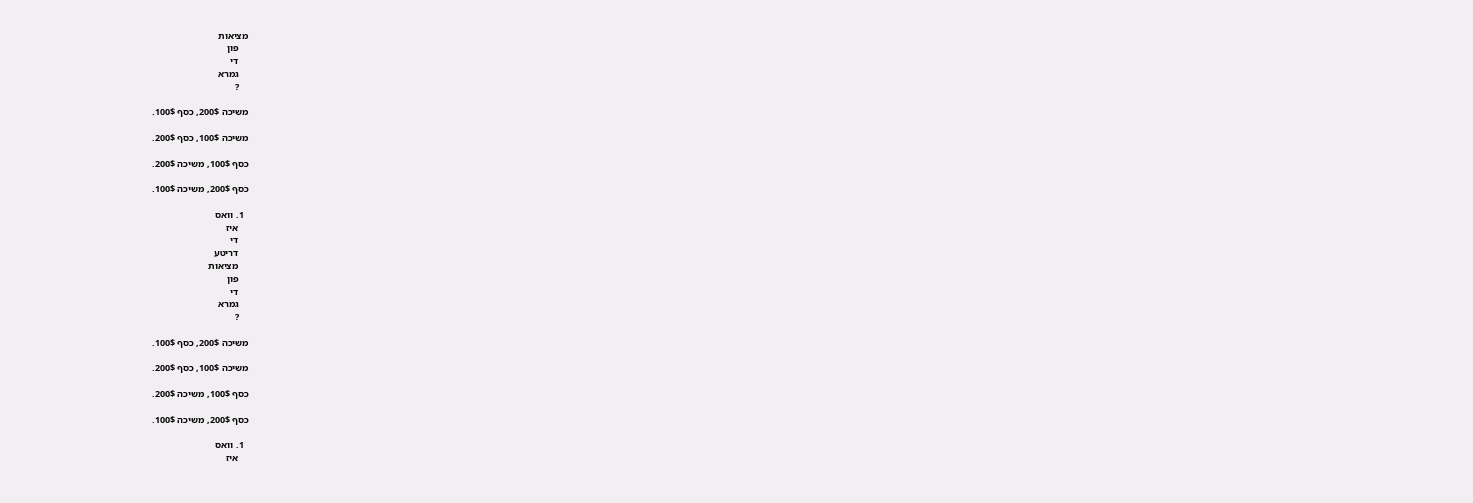מציאות
    פון
    די
    גמרא
    ?

משיכה 200$, כסף 100$.

משיכה 100$, כסף 200$.

כסף 100$, משיכה 200$.

כסף 200$, משיכה 100$.

  1. וואס
    איז
    די
    דריטע
    מציאות
    פון
    די
    גמרא
    ?

משיכה 200$, כסף 100$.

משיכה 100$, כסף 200$.

כסף 100$, משיכה 200$.

כסף 200$, משיכה 100$.

  1. וואס
    איז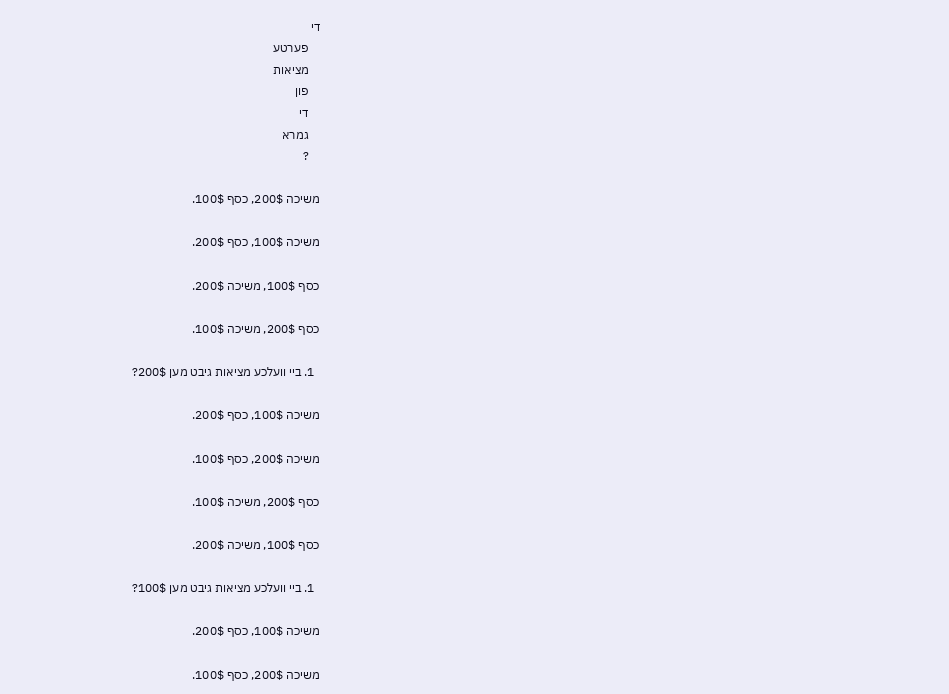די
    פערטע
    מציאות
    פון
    די
    גמרא
    ?

משיכה 200$, כסף 100$.

משיכה 100$, כסף 200$.

כסף 100$, משיכה 200$.

כסף 200$, משיכה 100$.

  1. ביי וועלכע מציאות גיבט מען 200$?

משיכה 100$, כסף 200$.

משיכה 200$, כסף 100$.

כסף 200$, משיכה 100$.

כסף 100$, משיכה 200$.

  1. ביי וועלכע מציאות גיבט מען 100$?

משיכה 100$, כסף 200$.

משיכה 200$, כסף 100$.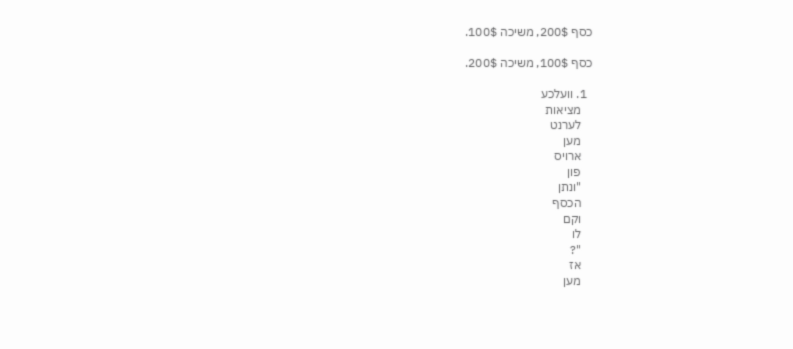כסף 200$, משיכה 100$.

כסף 100$, משיכה 200$.

  1. וועלכע
    מציאות
    לערנט
    מען
    ארויס
    פון
    "ונתן
    הכסף
    וקם
    לו
    "?
    אז
    מען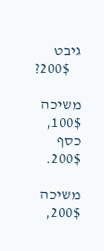גיבט
    200$?

משיכה 100$, כסף 200$.

משיכה 200$,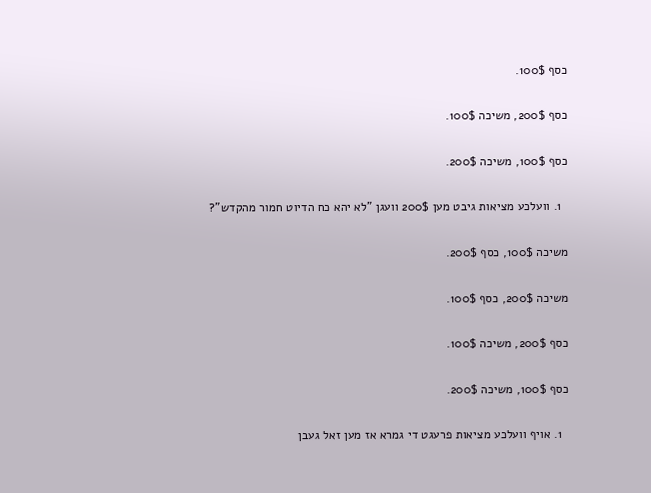כסף 100$.

כסף 200$, משיכה 100$.

כסף 100$, משיכה 200$.

  1. וועלכע מציאות גיבט מען 200$ וועגן "לא יהא כח הדיוט חמור מהקדש"?

משיכה 100$, כסף 200$.

משיכה 200$, כסף 100$.

כסף 200$, משיכה 100$.

כסף 100$, משיכה 200$.

  1. אויף וועלכע מציאות פרעגט די גמרא אז מען זאל געבן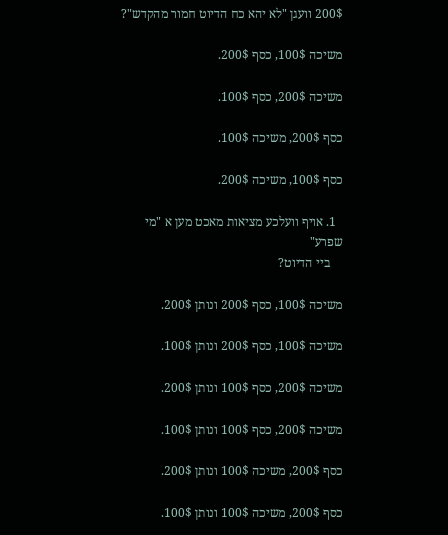200$ וועגן "לא יהא כח הדיוט חמור מהקדש"?

משיכה 100$, כסף 200$.

משיכה 200$, כסף 100$.

כסף 200$, משיכה 100$.

כסף 100$, משיכה 200$.

  1. אויף וועלכע מציאות מאכט מען א "מי שפרע"
    ביי הדיוט?

משיכה 100$, כסף 200$ ונותן 200$.

משיכה 100$, כסף 200$ ונותן 100$.

משיכה 200$, כסף 100$ ונותן 200$.

משיכה 200$, כסף 100$ ונותן 100$.

כסף 200$, משיכה 100$ ונותן 200$.

כסף 200$, משיכה 100$ ונותן 100$.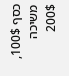כסף 100$, משיכה 200$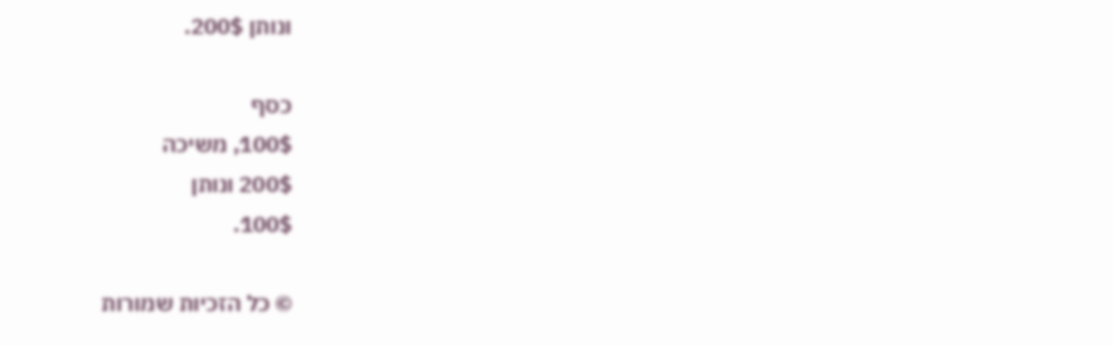ונותן 200$.

כסף
100$, משיכה
200$ ונותן
100$.

© כל הזכיות שמורות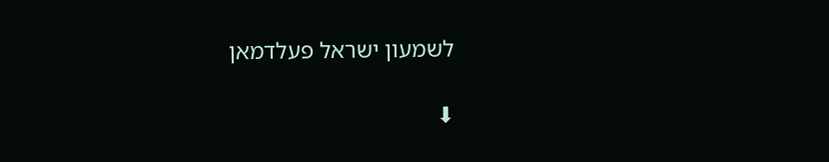לשמעון ישראל פעלדמאן

⬇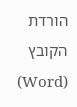הורדת הקובץ (Word)